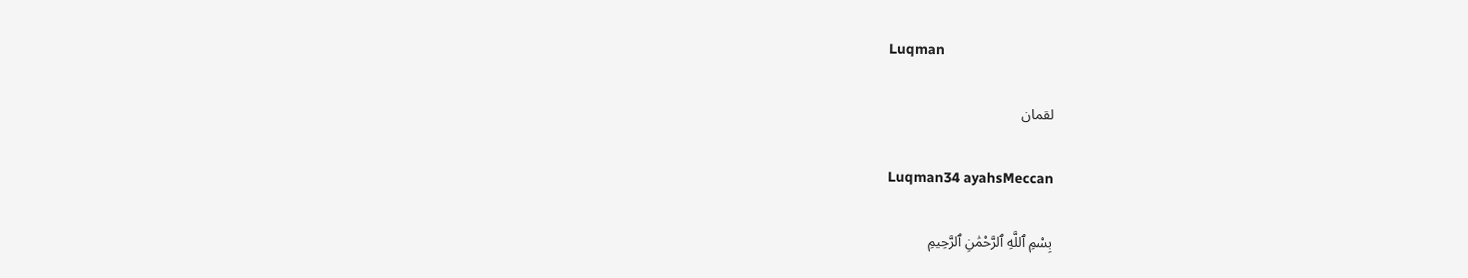Luqman

لقمان

Luqman34 ayahsMeccan

بِسْمِ ٱللَّهِ ٱلرَّحْمَٰنِ ٱلرَّحِيمِ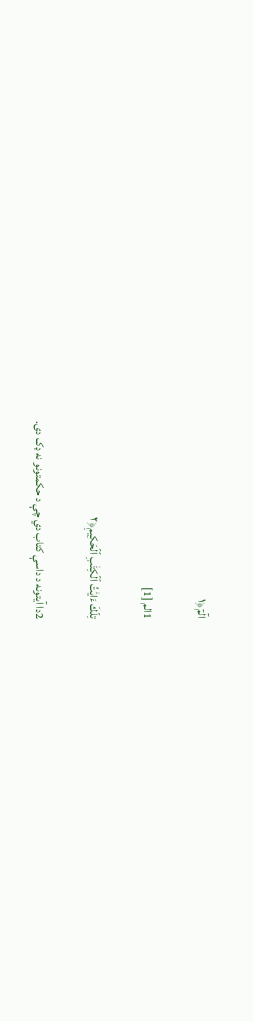الٓمٓ﴿١

1الم [1]

تِلۡكَ ءَايَٰتُ ٱلۡكِتَٰبِ ٱلۡحَكِيمِ﴿٢

2دا آیتونه د داسې کتاب دي چې د حکمتونو نه ډک دی.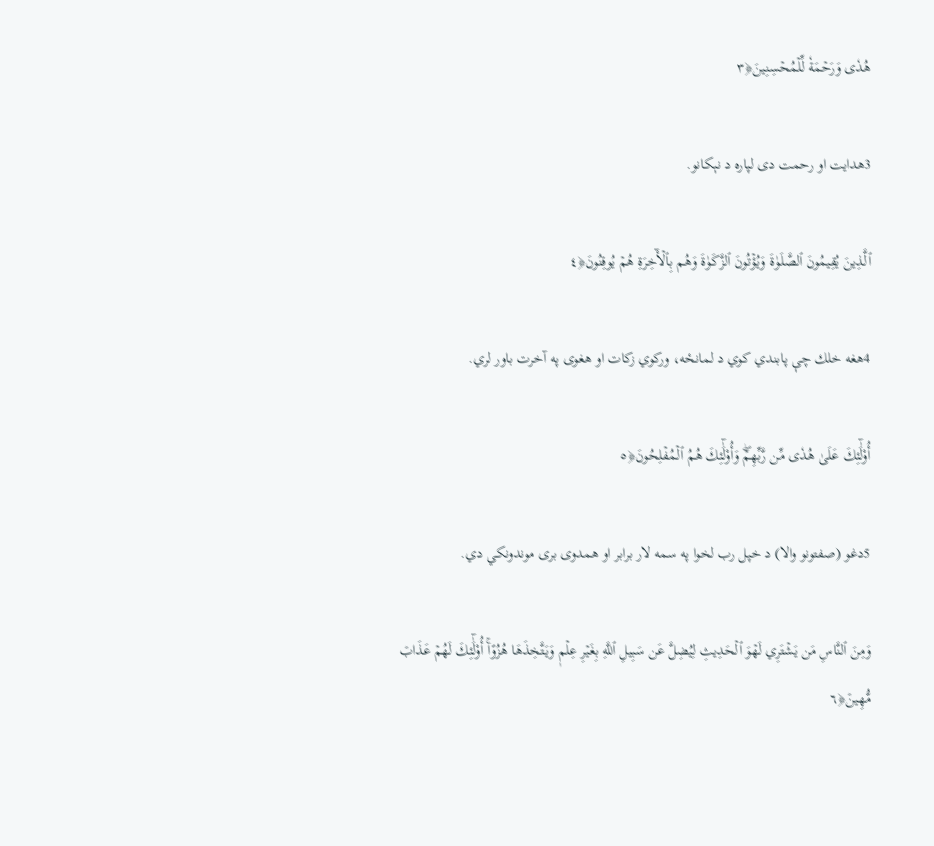هُدٗى وَرَحۡمَةٗ لِّلۡمُحۡسِنِينَ﴿٣

3هدایت او رحمت دی لپاره د نېکانو.

ٱلَّذِينَ يُقِيمُونَ ٱلصَّلَوٰةَ وَيُؤۡتُونَ ٱلزَّكَوٰةَ وَهُم بِٱلۡأٓخِرَةِ هُمۡ يُوقِنُونَ﴿٤

4هغه خلك چې پابندي کوي د لمانځه، ورکوي زكات او هغوى په آخرت باور لري.

أُوْلَٰٓئِكَ عَلَىٰ هُدٗى مِّن رَّبِّهِمۡۖ وَأُوْلَٰٓئِكَ هُمُ ٱلۡمُفۡلِحُونَ﴿٥

5دغو (صفتونو والا) د خپل رب لخوا په سمه لار برابر او همدوى برى موندونكي دي.

وَمِنَ ٱلنَّاسِ مَن يَشۡتَرِي لَهۡوَ ٱلۡحَدِيثِ لِيُضِلَّ عَن سَبِيلِ ٱللَّهِ بِغَيۡرِ عِلۡمٖ وَيَتَّخِذَهَا هُزُوًاۚ أُوْلَٰٓئِكَ لَهُمۡ عَذَابٞ مُّهِينٞ﴿٦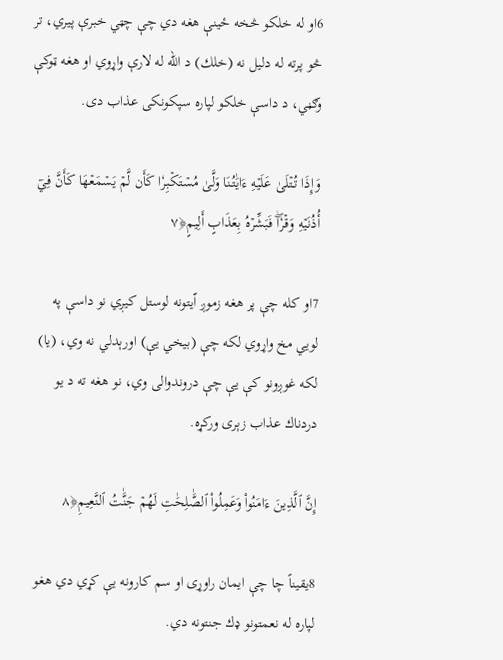6او له خلكو څخه ځينې هغه دي چې چټي خبرې پيري، تر څو پرته له دلیل نه (خلك) د الله له لارې واړوي او هغه ټوكې وګڼي، د داسې خلكو لپاره سپكونكى عذاب دى.

وَإِذَا تُتۡلَىٰ عَلَيۡهِ ءَايَٰتُنَا وَلَّىٰ مُسۡتَكۡبِرٗا كَأَن لَّمۡ يَسۡمَعۡهَا كَأَنَّ فِيٓ أُذُنَيۡهِ وَقۡرٗاۖ فَبَشِّرۡهُ بِعَذَابٍ أَلِيمٍ﴿٧

7او كله چې پر هغه زموږ اّيتونه لوستل كيږي نو داسې په لويي مخ واړوي لكه چې (بيخي يې) اورېدلي نه وي، (يا) لكه غوږونو كې يې چې دروندوالى وي، نو هغه ته د يو دردناك عذاب زېرى وركړه.

إِنَّ ٱلَّذِينَ ءَامَنُواْ وَعَمِلُواْ ٱلصَّٰلِحَٰتِ لَهُمۡ جَنَّٰتُ ٱلنَّعِيمِ﴿٨

8يقيناً چا چې ايمان راوړى او سم كارونه يې كړي دي هغو لپاره له نعمتونو ډك جنتونه دي.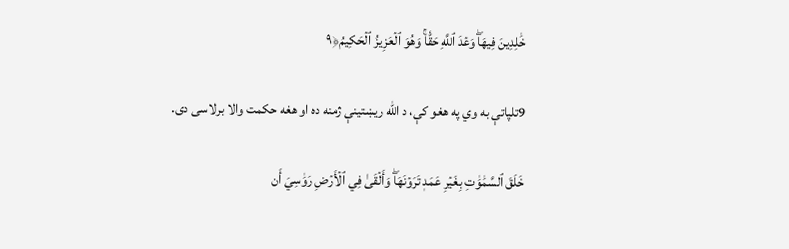خَٰلِدِينَ فِيهَاۖ وَعۡدَ ٱللَّهِ حَقّٗاۚ وَهُوَ ٱلۡعَزِيزُ ٱلۡحَكِيمُ﴿٩

9تلپاتې به وي په هغو كې، د الله ریښتينې ژمنه ده او هغه حكمت والا برلاسى دى.

خَلَقَ ٱلسَّمَٰوَٰتِ بِغَيۡرِ عَمَدٖ تَرَوۡنَهَاۖ وَأَلۡقَىٰ فِي ٱلۡأَرۡضِ رَوَٰسِيَ أَن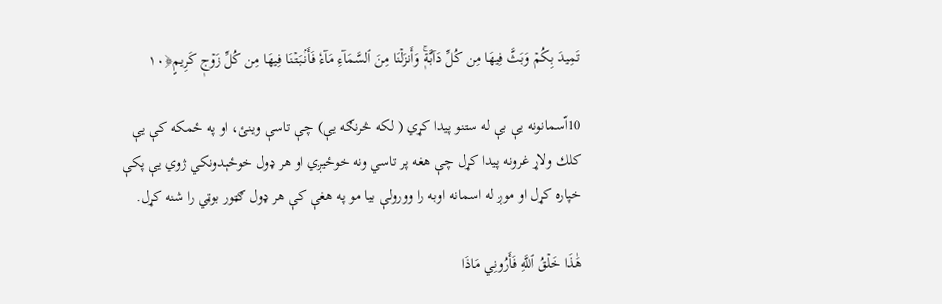تَمِيدَ بِكُمۡ وَبَثَّ فِيهَا مِن كُلِّ دَآبَّةٖۚ وَأَنزَلۡنَا مِنَ ٱلسَّمَآءِ مَآءٗ فَأَنۢبَتۡنَا فِيهَا مِن كُلِّ زَوۡجٖ كَرِيمٍ﴿١٠

10اّسمانونه يې بې له ستنو پيدا كړي ( لکه څرنګه یې) چې تاسې وينئ، او په ځمكه كې يې كلك ولاړ غرونه پيدا كړل چې هغه پر تاسي ونه خوځيږي او هر ډول خوځېدونكي ژوي يې پكې خپاره كړل او موږ له اسمانه اوبه را وورولې بيا مو په هغې كې هر ډول ګټور بوټي را شنه کړل.

هَٰذَا خَلۡقُ ٱللَّهِ فَأَرُونِي مَاذَا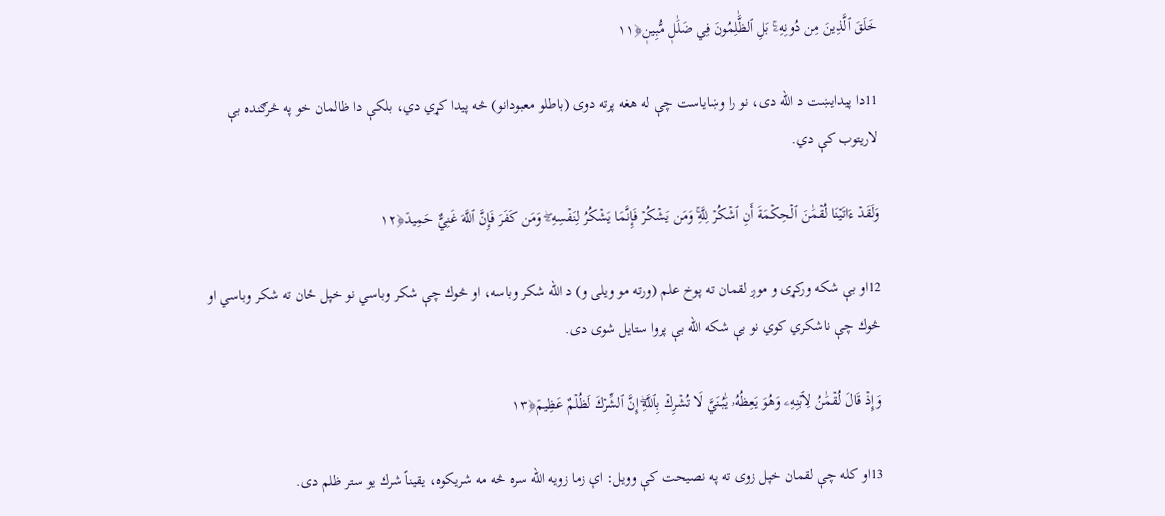خَلَقَ ٱلَّذِينَ مِن دُونِهِۦۚ بَلِ ٱلظَّٰلِمُونَ فِي ضَلَٰلٖ مُّبِينٖ﴿١١

11دا پيدايښت د الله دى، نو را وښاياست چې له هغه پرته دوى (باطلو معبودانو) څه پيدا كړي دي، بلكې دا ظالمان خو په څرګنده بې لاریتوب کې دي.

وَلَقَدۡ ءَاتَيۡنَا لُقۡمَٰنَ ٱلۡحِكۡمَةَ أَنِ ٱشۡكُرۡ لِلَّهِۚ وَمَن يَشۡكُرۡ فَإِنَّمَا يَشۡكُرُ لِنَفۡسِهِۦۖ وَمَن كَفَرَ فَإِنَّ ٱللَّهَ غَنِيٌّ حَمِيدٞ﴿١٢

12او بې شكه ورکړی و موږ لقمان ته پوخ علم (ورته مو ویلی و) د الله شكر وباسه، او څوك چې شكر وباسي نو خپل ځان ته شكر وباسي او څوك چې ناشکري کوي نو بې شكه الله بې پروا ستايل شوى دى.

وَإِذۡ قَالَ لُقۡمَٰنُ لِٱبۡنِهِۦ وَهُوَ يَعِظُهُۥ يَٰبُنَيَّ لَا تُشۡرِكۡ بِٱللَّهِۖ إِنَّ ٱلشِّرۡكَ لَظُلۡمٌ عَظِيمٞ﴿١٣

13او كله چې لقمان خپل زوى ته په نصيحت كې وويل: اې زما زویه الله سره څه مه شريكوه، يقيناً شرك يو ستر ظلم دى.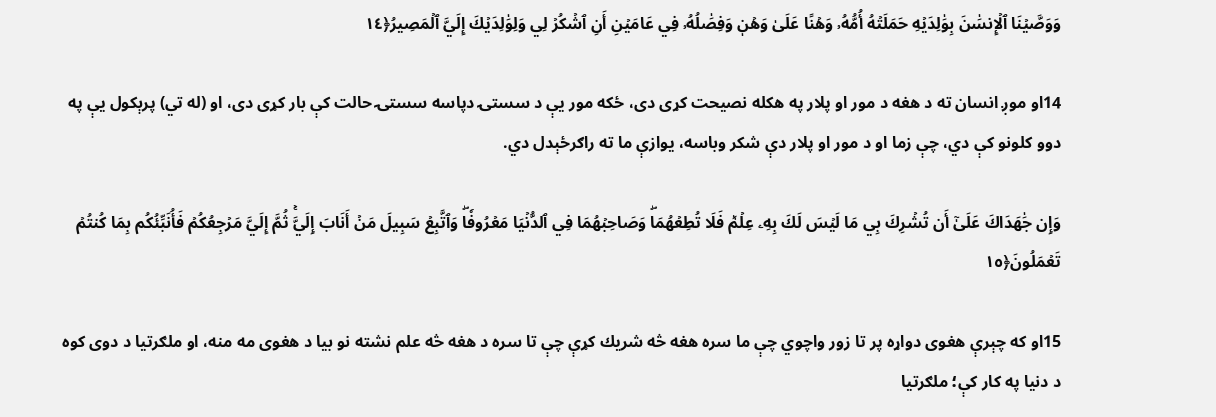وَوَصَّيۡنَا ٱلۡإِنسَٰنَ بِوَٰلِدَيۡهِ حَمَلَتۡهُ أُمُّهُۥ وَهۡنًا عَلَىٰ وَهۡنٖ وَفِصَٰلُهُۥ فِي عَامَيۡنِ أَنِ ٱشۡكُرۡ لِي وَلِوَٰلِدَيۡكَ إِلَيَّ ٱلۡمَصِيرُ﴿١٤

14او موږ انسان ته د هغه د مور او پلار په هكله نصيحت كړى دى، ځكه مور يې د سستۍ دپاسه سستۍ حالت كې بار كړى دى، او (له تي) پرېکول يې په دوو كلونو كې دي، چې زما او د مور او پلار دې شكر وباسه، یوازې ما ته راګرځېدل دي.

وَإِن جَٰهَدَاكَ عَلَىٰٓ أَن تُشۡرِكَ بِي مَا لَيۡسَ لَكَ بِهِۦ عِلۡمٞ فَلَا تُطِعۡهُمَاۖ وَصَاحِبۡهُمَا فِي ٱلدُّنۡيَا مَعۡرُوفٗاۖ وَٱتَّبِعۡ سَبِيلَ مَنۡ أَنَابَ إِلَيَّۚ ثُمَّ إِلَيَّ مَرۡجِعُكُمۡ فَأُنَبِّئُكُم بِمَا كُنتُمۡ تَعۡمَلُونَ﴿١٥

15او كه چېرې هغوى دواړه پر تا زور واچوي چې ما سره هغه څه شريك كړې چې تا سره د هغه څه علم نشته نو بيا د هغوى مه منه، او ملګرتیا د دوی کوه د دنیا په کار کې؛ ملګرتیا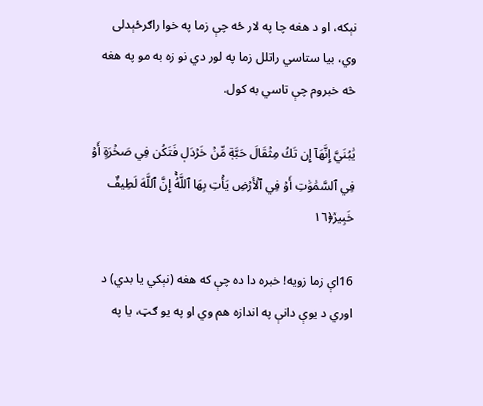نېکه، او د هغه چا په لار ځه چې زما په خوا راګرځېدلى وي، بيا ستاسي راتلل زما په لور دي نو زه به مو په هغه څه خبروم چې تاسي به كول.

يَٰبُنَيَّ إِنَّهَآ إِن تَكُ مِثۡقَالَ حَبَّةٖ مِّنۡ خَرۡدَلٖ فَتَكُن فِي صَخۡرَةٍ أَوۡ فِي ٱلسَّمَٰوَٰتِ أَوۡ فِي ٱلۡأَرۡضِ يَأۡتِ بِهَا ٱللَّهُۚ إِنَّ ٱللَّهَ لَطِيفٌ خَبِيرٞ﴿١٦

16اې زما زویه! خبره دا ده چې كه هغه (نېکي یا بدي) د اوري د يوې دانې په اندازه هم وي او په يو ګټ، يا په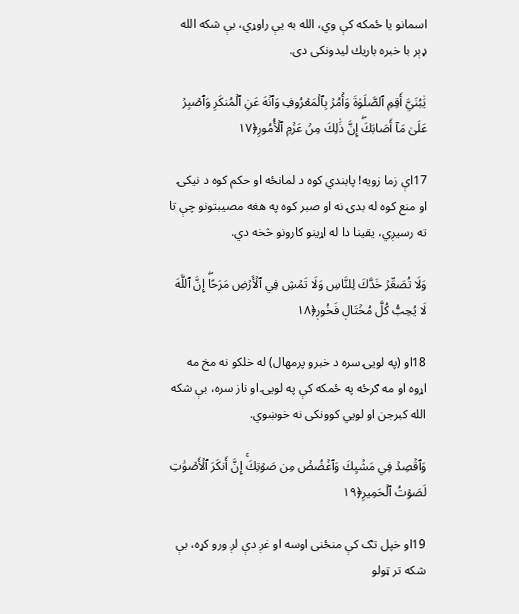اسمانو يا ځمكه كې وي، الله به يې راوړي، بې شكه الله ډېر با خبره باريك ليدونكى دى.

يَٰبُنَيَّ أَقِمِ ٱلصَّلَوٰةَ وَأۡمُرۡ بِٱلۡمَعۡرُوفِ وَٱنۡهَ عَنِ ٱلۡمُنكَرِ وَٱصۡبِرۡ عَلَىٰ مَآ أَصَابَكَۖ إِنَّ ذَٰلِكَ مِنۡ عَزۡمِ ٱلۡأُمُورِ﴿١٧

17اې زما زویه! پابندي کوه د لمانځه او حکم کوه د نیکۍ او منع کوه له بدۍ نه او صبر کوه په هغه مصیبتونو چې تا ته رسیږي، یقینا دا له اړینو کارونو څخه دي.

وَلَا تُصَعِّرۡ خَدَّكَ لِلنَّاسِ وَلَا تَمۡشِ فِي ٱلۡأَرۡضِ مَرَحًاۖ إِنَّ ٱللَّهَ لَا يُحِبُّ كُلَّ مُخۡتَالٖ فَخُورٖ﴿١٨

18او (په لویۍ سره د خبرو پرمهال) له خلكو نه مخ مه اړوه او مه ګرځه په ځمكه كې په لویۍ او ناز سره، بې شكه الله كبرجن او لویي کوونکی نه خوښوي.

وَٱقۡصِدۡ فِي مَشۡيِكَ وَٱغۡضُضۡ مِن صَوۡتِكَۚ إِنَّ أَنكَرَ ٱلۡأَصۡوَٰتِ لَصَوۡتُ ٱلۡحَمِيرِ﴿١٩

19او خپل تګ كې منځنی اوسه او غږ دې لږ ورو كړه، بې شكه تر ټولو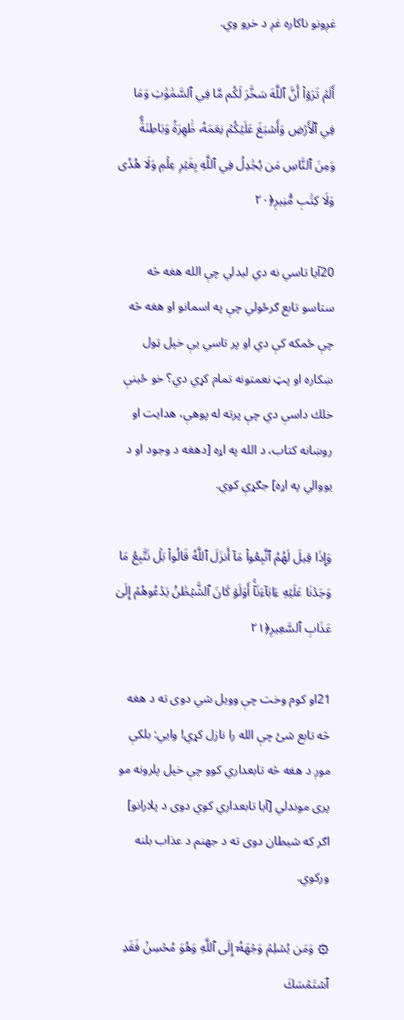غږونو ناكاره غږ د خرو وي.

أَلَمۡ تَرَوۡاْ أَنَّ ٱللَّهَ سَخَّرَ لَكُم مَّا فِي ٱلسَّمَٰوَٰتِ وَمَا فِي ٱلۡأَرۡضِ وَأَسۡبَغَ عَلَيۡكُمۡ نِعَمَهُۥ ظَٰهِرَةٗ وَبَاطِنَةٗۗ وَمِنَ ٱلنَّاسِ مَن يُجَٰدِلُ فِي ٱللَّهِ بِغَيۡرِ عِلۡمٖ وَلَا هُدٗى وَلَا كِتَٰبٖ مُّنِيرٖ﴿٢٠

20آيا تاسي نه دي ليدلي چې الله هغه څه ستاسو تابع ګرځولي چې په اسمانو او هغه څه چې ځمكه كې دي او پر تاسي يې خپل ټول ښكاره او پټ نعمتونه تمام كړي دي؟ خو ځينې خلك داسې دي چې پرته له پوهې، هدايت او روښانه كتاب، د الله په اړه [دهغه د وجود او د یووالي په اړه] جګړې کوي.

وَإِذَا قِيلَ لَهُمُ ٱتَّبِعُواْ مَآ أَنزَلَ ٱللَّهُ قَالُواْ بَلۡ نَتَّبِعُ مَا وَجَدۡنَا عَلَيۡهِ ءَابَآءَنَآۚ أَوَلَوۡ كَانَ ٱلشَّيۡطَٰنُ يَدۡعُوهُمۡ إِلَىٰ عَذَابِ ٱلسَّعِيرِ﴿٢١

21او کوم وخت چې وویل شي دوی ته د هغه څه تابع شئ چې الله را نازل كړي! وايي: بلکې موږ د هغه څه تابعداري کوو چې خپل پلرونه مو پرى موندلي [آیا تابعداري کوي دوی د پلارانو] اګر که شیطان دوی ته د جهنم د عذاب بلنه ورکوي.

۞ وَمَن يُسۡلِمۡ وَجۡهَهُۥٓ إِلَى ٱللَّهِ وَهُوَ مُحۡسِنٞ فَقَدِ ٱسۡتَمۡسَكَ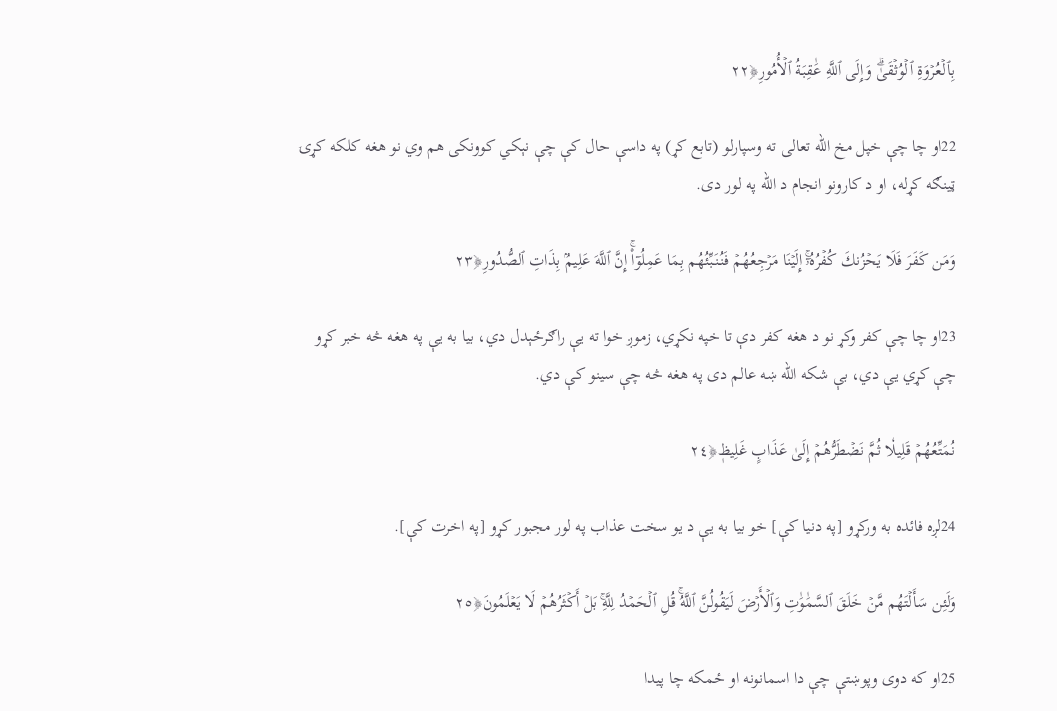بِٱلۡعُرۡوَةِ ٱلۡوُثۡقَىٰۗ وَإِلَى ٱللَّهِ عَٰقِبَةُ ٱلۡأُمُورِ﴿٢٢

22او چا چې خپل مخ الله تعالی ته وسپارلو (تابع کړ) په داسې حال كې چې نېكي کوونکی هم وي نو هغه کلکه كړۍ ټینګه کړله، او د كارونو انجام د الله په لور دى.

وَمَن كَفَرَ فَلَا يَحۡزُنكَ كُفۡرُهُۥٓۚ إِلَيۡنَا مَرۡجِعُهُمۡ فَنُنَبِّئُهُم بِمَا عَمِلُوٓاْۚ إِنَّ ٱللَّهَ عَلِيمُۢ بِذَاتِ ٱلصُّدُورِ﴿٢٣

23او چا چې کفر وکړ نو د هغه كفر دې تا خپه نكړي، زموږ خوا ته يې راګرځېدل دي، بيا به يې په هغه څه خبر كړو چې كړي يې دي، بې شكه الله ښه عالم دى په هغه څه چې سينو كې دي.

نُمَتِّعُهُمۡ قَلِيلٗا ثُمَّ نَضۡطَرُّهُمۡ إِلَىٰ عَذَابٍ غَلِيظٖ﴿٢٤

24لږه فائده به وركړو [په دنیا کې] خو بيا به يې د يو سخت عذاب په لور مجبور كړو [په اخرت کې].

وَلَئِن سَأَلۡتَهُم مَّنۡ خَلَقَ ٱلسَّمَٰوَٰتِ وَٱلۡأَرۡضَ لَيَقُولُنَّ ٱللَّهُۚ قُلِ ٱلۡحَمۡدُ لِلَّهِۚ بَلۡ أَكۡثَرُهُمۡ لَا يَعۡلَمُونَ﴿٢٥

25او كه دوى وپوښتې چې دا اسمانونه او ځمكه چا پيدا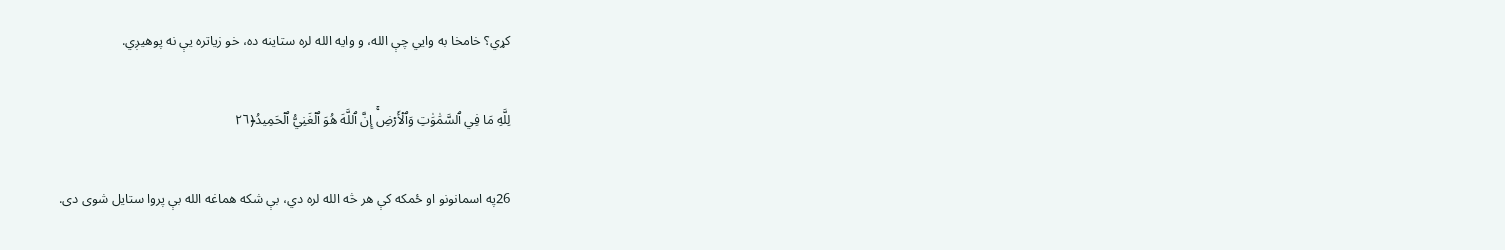كړي؟ خامخا به وايي چې الله، و وايه الله لره ستاينه ده، خو زياتره يې نه پوهيږي.

لِلَّهِ مَا فِي ٱلسَّمَٰوَٰتِ وَٱلۡأَرۡضِۚ إِنَّ ٱللَّهَ هُوَ ٱلۡغَنِيُّ ٱلۡحَمِيدُ﴿٢٦

26په اسمانونو او ځمكه كې هر څه الله لره دي، بې شكه هماغه الله بې پروا ستايل شوى دى.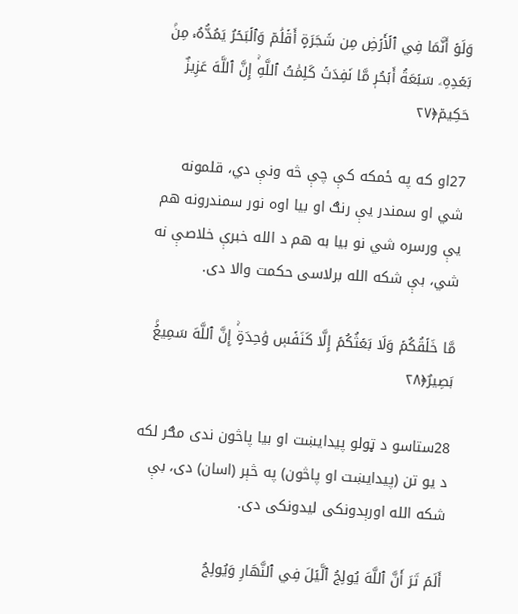وَلَوۡ أَنَّمَا فِي ٱلۡأَرۡضِ مِن شَجَرَةٍ أَقۡلَٰمٞ وَٱلۡبَحۡرُ يَمُدُّهُۥ مِنۢ بَعۡدِهِۦ سَبۡعَةُ أَبۡحُرٖ مَّا نَفِدَتۡ كَلِمَٰتُ ٱللَّهِۚ إِنَّ ٱللَّهَ عَزِيزٌ حَكِيمٞ﴿٢٧

27او كه په ځمكه كې چې څه ونې دي، قلمونه شي او سمندر يې رنګ او بيا اوه نور سمندرونه هم يې ورسره شي نو بيا به هم د الله خبرې خلاصې نه شي، بې شکه الله برلاسى حكمت والا دى.

مَّا خَلۡقُكُمۡ وَلَا بَعۡثُكُمۡ إِلَّا كَنَفۡسٖ وَٰحِدَةٍۚ إِنَّ ٱللَّهَ سَمِيعُۢ بَصِيرٌ﴿٢٨

28ستاسو د ټولو پيدايښت او بيا پاڅون ندی مګر لكه د يو تن (پيدايښت او پاڅون) په څېر (اسان) دى، بې شكه الله اورېدونكى ليدونكى دى.

أَلَمۡ تَرَ أَنَّ ٱللَّهَ يُولِجُ ٱلَّيۡلَ فِي ٱلنَّهَارِ وَيُولِجُ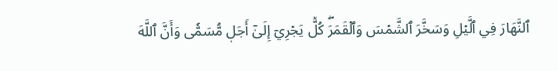ٱلنَّهَارَ فِي ٱلَّيۡلِ وَسَخَّرَ ٱلشَّمۡسَ وَٱلۡقَمَرَۖ كُلّٞ يَجۡرِيٓ إِلَىٰٓ أَجَلٖ مُّسَمّٗى وَأَنَّ ٱللَّهَ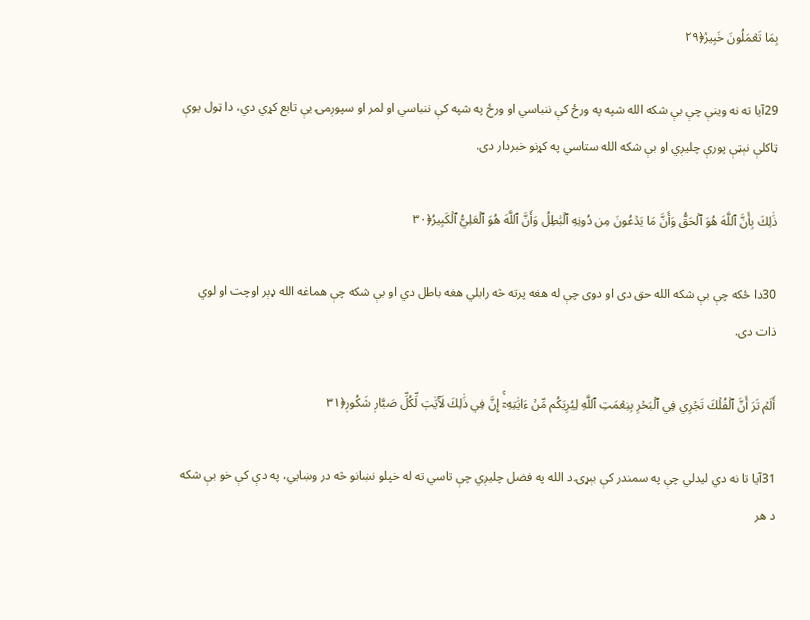بِمَا تَعۡمَلُونَ خَبِيرٞ﴿٢٩

29آیا ته نه وینې چې بې شکه الله شپه په ورځ كې ننباسي او ورځ په شپه كې ننباسي او لمر او سپوږمۍ يې تابع كړي دي، دا ټول يوې ټاكلې نېټې پورې چليږي او بې شکه الله ستاسي په كړنو خبردار دى.

ذَٰلِكَ بِأَنَّ ٱللَّهَ هُوَ ٱلۡحَقُّ وَأَنَّ مَا يَدۡعُونَ مِن دُونِهِ ٱلۡبَٰطِلُ وَأَنَّ ٱللَّهَ هُوَ ٱلۡعَلِيُّ ٱلۡكَبِيرُ﴿٣٠

30دا ځكه چې بې شکه الله حق دی او دوى چې له هغه پرته څه رابلي هغه باطل دي او بې شكه چې هماغه الله ډېر اوچت او لوي ذات دی.

أَلَمۡ تَرَ أَنَّ ٱلۡفُلۡكَ تَجۡرِي فِي ٱلۡبَحۡرِ بِنِعۡمَتِ ٱللَّهِ لِيُرِيَكُم مِّنۡ ءَايَٰتِهِۦٓۚ إِنَّ فِي ذَٰلِكَ لَأٓيَٰتٖ لِّكُلِّ صَبَّارٖ شَكُورٖ﴿٣١

31آيا تا نه دي ليدلي چې په سمندر كې بېړۍ د الله په فضل چليږي چې تاسي ته له خپلو نښانو څه در وښايي، په دې كې خو بې شکه د هر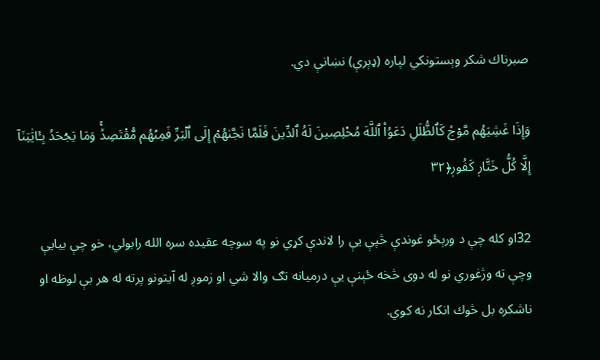صبرناك شكر وېستونكي لپاره (ډېرې) نښانې دي.

وَإِذَا غَشِيَهُم مَّوۡجٞ كَٱلظُّلَلِ دَعَوُاْ ٱللَّهَ مُخۡلِصِينَ لَهُ ٱلدِّينَ فَلَمَّا نَجَّىٰهُمۡ إِلَى ٱلۡبَرِّ فَمِنۡهُم مُّقۡتَصِدٞۚ وَمَا يَجۡحَدُ بِـَٔايَٰتِنَآ إِلَّا كُلُّ خَتَّارٖ كَفُورٖ﴿٣٢

32او كله چې د ورېځو غوندې څپې يې را لاندې كړي نو په سوچه عقيده سره الله رابولي، خو چې بيايې وچې ته وژغوري نو له دوی څخه ځېنې يې درمیانه تګ والا شي او زموږ له آيتونو پرته له هر بې لوظه او ناشكره بل څوك انكار نه كوي.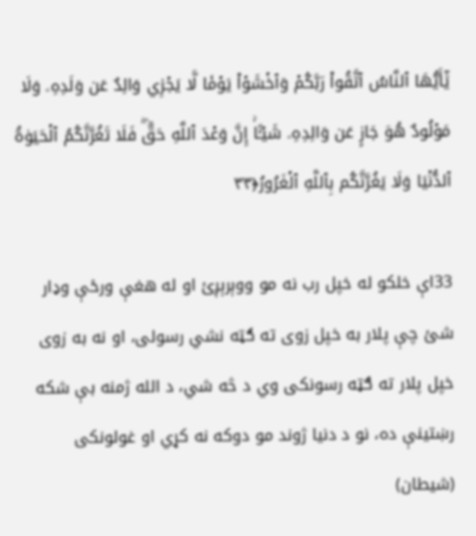يَٰٓأَيُّهَا ٱلنَّاسُ ٱتَّقُواْ رَبَّكُمۡ وَٱخۡشَوۡاْ يَوۡمٗا لَّا يَجۡزِي وَالِدٌ عَن وَلَدِهِۦ وَلَا مَوۡلُودٌ هُوَ جَازٍ عَن وَالِدِهِۦ شَيۡـًٔاۚ إِنَّ وَعۡدَ ٱللَّهِ حَقّٞۖ فَلَا تَغُرَّنَّكُمُ ٱلۡحَيَوٰةُ ٱلدُّنۡيَا وَلَا يَغُرَّنَّكُم بِٱللَّهِ ٱلۡغَرُورُ﴿٣٣

33اې خلكو له خپل رب نه مو ووېرېږئ او له هغې ورځې وډار شئ چې پلار به خپل زوی ته ګټه نشي رسولی، او نه به زوى خپل پلار ته ګټه رسونکی وي د څه شي، د الله ژمنه بې شكه رښتينې ده، نو د دنيا ژوند مو دوكه نه كړي او غولونكى (شيطان)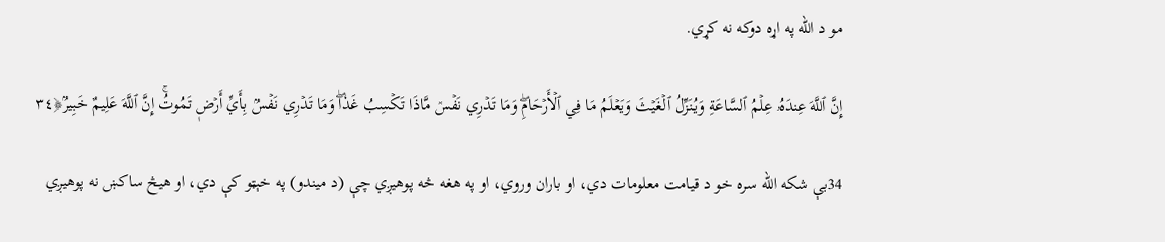مو د الله په اړه دوكه نه كړي.

إِنَّ ٱللَّهَ عِندَهُۥ عِلۡمُ ٱلسَّاعَةِ وَيُنَزِّلُ ٱلۡغَيۡثَ وَيَعۡلَمُ مَا فِي ٱلۡأَرۡحَامِۖ وَمَا تَدۡرِي نَفۡسٞ مَّاذَا تَكۡسِبُ غَدٗاۖ وَمَا تَدۡرِي نَفۡسُۢ بِأَيِّ أَرۡضٖ تَمُوتُۚ إِنَّ ٱللَّهَ عَلِيمٌ خَبِيرُۢ﴿٣٤

34بې شكه الله سره خو د قيامت معلومات دي، او باران وروي، او په هغه څه پوهيږي چې (د ميندو) په خېټو كې دي، او هيڅ ساكښ نه پوهيږي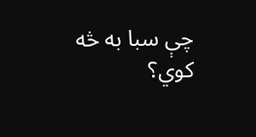چې سبا به څه كوي؟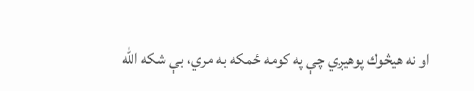او نه هيڅوك پوهيږي چې په كومه ځمكه به مري، بې شكه الله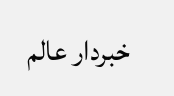خبردار عالم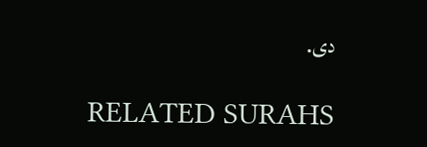دى.

RELATED SURAHS